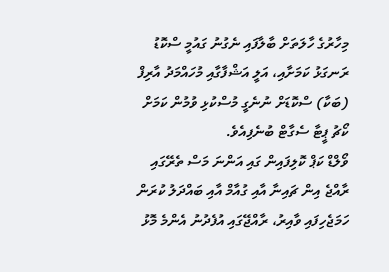މިހާރުގެ ހާލަތަށް ބާލާފައި ނެގުނު ގައުމީ ސްކޮޑު ރަނގަޅު ކަމަށާއި، އަލީ އަޝްފާގާއި މުހައްމަދު އާރިފް (ބަކާ) ސްކޮޑަށް ނުނެގީ މުސްކުޅި ވުމުން ކަމަށް ކޯޗު ޕީޓާ ސެގާޓް ބުނެފިއެވެ.
ވޯލްޑް ކަޕް ކޮލިފައިން ގައި އަންނަ މަސް ތެރޭގައި ރާއްޖެ އިން ޗައިނާ އާއި ގުއާމް އާއި ބައްދަލު ކުރަން ހަމަޖެހިފައި ވާއިރު، ރާއްޖޭގައި އުފެދުނު އެންމެ މޮޅު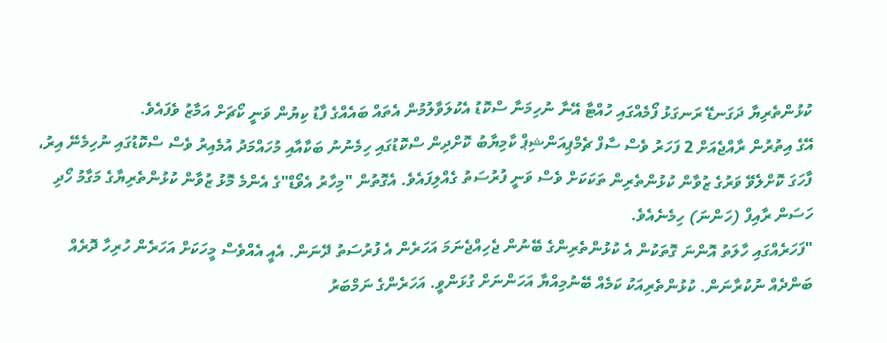ކުޅުންތެރިޔާ ދަގަނޑޭ ރަނގަޅު ފޯމެއްގައި ހުއްޓާ އޭނާ ނުހިމަނާ ސްކޮޑު އެކުލަވާލުމުން އެތައް ބައެއްގެ ފާޑު ކިޔުން ވަނީ ކޯޗަށް އަމާޒު ވެފައެވެ.
އޭގެ އިތުރުން ރާއްޖެއަށް 2 ފަހަރު ވެސް ސާފް ޗެމްޕިއަންޝިޕް ކާމިޔާބު ކޮށްދިން ސްކޮޑުގައި ހިމެނުނު ބަކާއާއި މުހައްމަދު އުމެއިރު ވެސް ސްކޮޑުގައި ނުހިމެނޭ އިރު، ފާހަގަ ކޮށްލެވޭ ވަރުގެ ޒުވާން ކުޅުންތެރިން ތަކަކަށް ވެސް ވަނީ ފުރުސަތު ގެއްލިފައެވެ. އެގޮތުން "މިހާރު އެވޯޑް"ގެ އެންމެ މޮޅު ޒުވާން ކުޅުންތެރިޔާގެ މަގާމު ހޯދި ހަސަން ރާއިފް (ހަންނަ) ހިމެނެއެވެ.
"ފަހަރެއްގައި ހާލަތު އޮންނަ ގޮތަކުން އެ ކުޅުންތެރިންގެ ބޭނުން ޖެހިއްޖެނަމަ އަހަރެން އެ ފުރުސަތު ދޭނަން. އެއީ އެއްވެސް މީހަކަށް އަހަރެން ހުރިހާ ދޮރެއް ބަންދެއް ނުކުރާނަން. ކުޅުންތެރިއަކު ކަމެއް ބޭނުމިއްޔާ އަހަންނަށް ގުޅަންވީ. އަހަރެންގެ ނަމްބަރު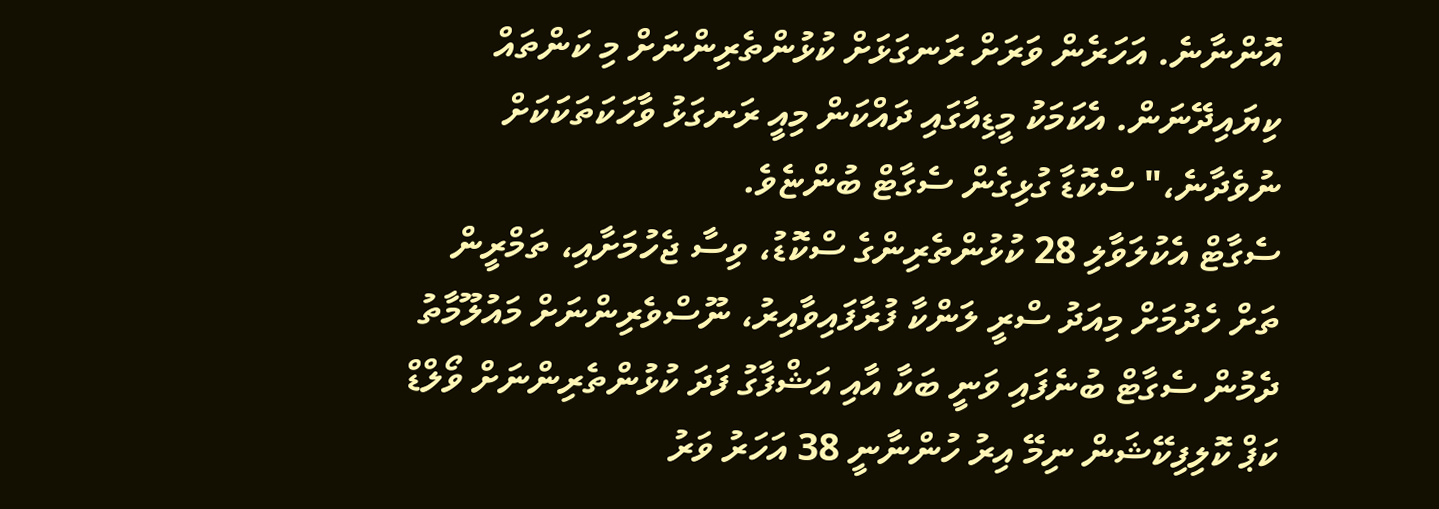އޮންނާނެ. އަހަރެން ވަރަށް ރަނގަޅަށް ކުޅުންތެރިންނަށް މި ކަންތައް ކިޔައިދޭނަން. އެކަމަކު މީޑިއާގައި ދައްކަން މިއީ ރަނގަޅު ވާހަކަތަކަކަށް ނުވެދާނެ،" ސްކޮޑާ ގުޅިގެން ސެގާޓް ބުންޏެވެ.
ސެގާޓް އެކުލަވާލި 28 ކުޅުންތެރިންގެ ސްކޮޑު، ވިސާ ޖެހުމަށާއި، ތަމްރީން ތަށް ހެދުމަށް މިއަދު ސްރީ ލަންކާ ފުރާފައިވާއިރު، ނޫސްވެރިންނަށް މައުލޫމާތު ދެމުން ސެގާޓް ބުނެފައި ވަނީ ބަކާ އާއި އަޝްފާގު ފަދަ ކުޅުންތެރިންނަށް ވޯލްޑް ކަޕް ކޮލިފިކޭޝަން ނިމޭ އިރު ހުންނާނީ 38 އަހަރު ވަރު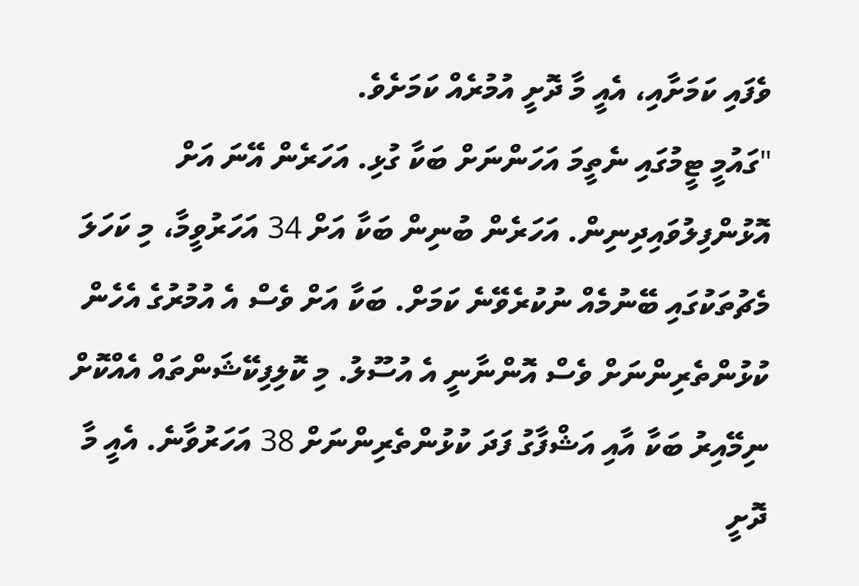ވެފައި ކަމަށާއި، އެއީ މާ ދޮށީ އުމުރެއް ކަމަށެވެ.
"ގައުމީ ޓީމުގައި ނެތީމަ އަހަންނަށް ބަކާ ގުޅި. އަހަރެން އޭނަ އަށް އޮޅުންފިލުވައިދިނިން. އަހަރެން ބުނިން ބަކާ އަށް 34 އަހަރުވީމާ، މި ކަހަލަ މެޗުތަކުގައި ބޭނުމެއް ނުކުރެވޭނެ ކަމަށް. ބަކާ އަށް ވެސް އެ އުމުރުގެ އެހެން ކުޅުންތެރިންނަށް ވެސް އޮންނާނީ އެ އުސޫލު. މި ކޮލިފިކޭޝަންތައް އެއްކޮށް ނިމޭއިރު ބަކާ އާއި އަޝްފާގު ފަދަ ކުޅުންތެރިންނަށް 38 އަހަރުވާނެ. އެއީ މާ ދޮށީ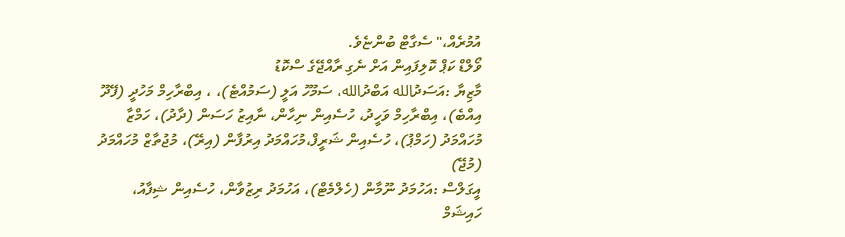އުމުރެއް،" ސެގާޓް ބުންޏެވެ.
ވޯލްޑް ކަޕް ކޮލިފައިން އަށް ނެގި ރާއްޖޭގެ ސްކޮޑު
މާޒިޔާ :އަސަދުالله އަބްދުالله، ސަމޫހު އަލީ (ސަމުއްޓެ)، ، އިބްރާހިމް މަހުދީ (ފޭދޫ އިއްބެ)، އިބްރާހިމް ވަހީދު، ހުސެއިން ނިހާން، ނާއިޒު ހަސަން (ދާދު)، ހަމްޒާ މުހައްމަދު (ހަމްޕު)، ހުސެއިން ޝަރީފް،މުހައްމަދު އިރުފާން (އިރޭ)، މުޖުތާޒް މުހައްމަދު (މުޖޭ)
އީގަލްސް :އަހުމަދު ނޫމާން (ހެލްމެޓް)، އަހުމަދު ރިޒުވާން، ހުސެއިން ޝިފާއު، ހައިޝަމް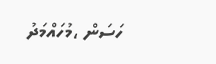ހަސަން ،މުހައްމަދު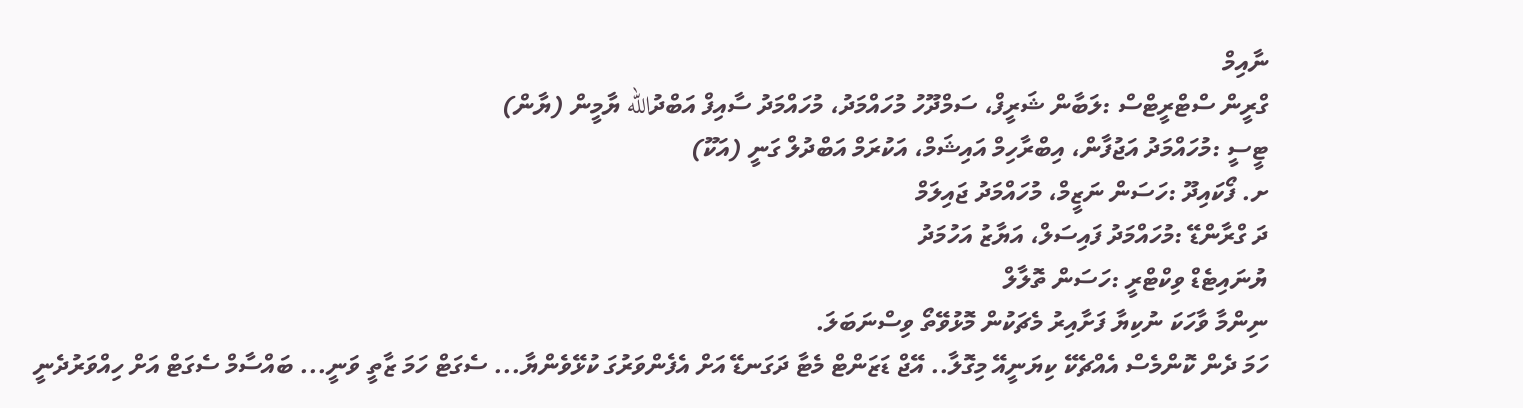ނާއިމް
ގްރީން ސްޓްރީޓްސް :ލަބާން ޝަރީފް، ސަމްދޫހު މުހައްމަދު، މުހައްމަދު ސާއިފް އަބްދުالله ޔާމީން (ޔާން)
ޓީސީ :މުހައްމަދު އަޖުފާން، އިބްރާހިމް އައިޝަމް، އަކުރަމް އަބްދުލް ގަނީ (އަކޫ)
ށ. ފޯކައިދޫ :ހަސަން ނަޒީމް، މުހައްމަދު ޖައިލަމް
ދަ ގްރާންޑޭ :މުހައްމަދު ފައިސަލް، އަޔާޒު އަހުމަދު
ޔުނައިޓެޑް ވިކްޓްރީ :ހަސަން ތޮލާލް
ނިންމާ ވާހަކަ ނުކިޔާ ފަށާއިރު މެޗަކުން މޮޅުވޭތޯ ވިސްނަބަލަ.
ހަމަ ދެން ކޮންމެސް އެއްޗެކޭ ކިޔަނީއޭ މިގޮލާ.. އޭޖް ޑަޒަންޓް މެޓާ ދަގަނޑޭ އަށް އެފެންވަރުގަ ކުޅޭވެންޔާ... ސެގަޓް ހަމަ ޒާތީ ވަނީ... ބައްސާމް ސެގަޓް އަށް ހިއްވަރުދެނީ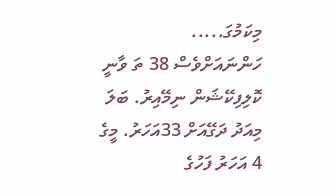މިކަމުގަ.....
ހަންނައަށްވެސް 38 ތަ ވާނީ ކޮލިފިކޭޝަން ނިމޭއިރު. ބަލަ މިއަދު ދަގޭއަށް 33އަހަރު. މީގެ 4 އަހަރު ފަހުގެ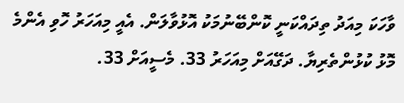ވާހަކަ މިއަދު ތިދައްކަނީ ކޮންބޭނުމަކު އޮޅުވާލަން. އެއީ މިއަހަރު ހޮވި އެންމެ މޮޅު ކުޅުންތެރިޔާ. ދަގޭއަށް މިއަހަރު 33. މެސީއަށް 33.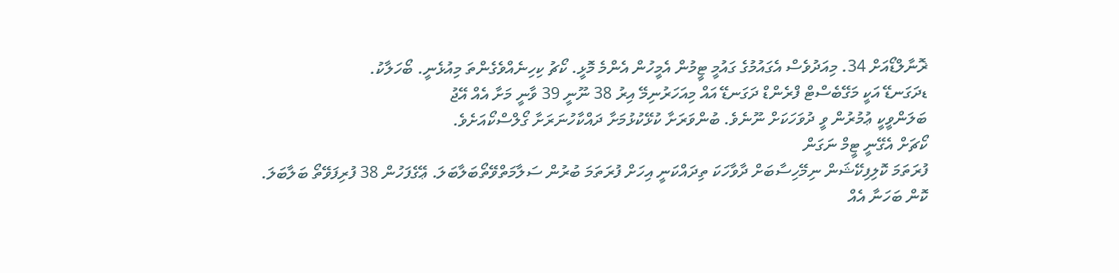ޜޮނާލްޑޯއަށް 34. މިއަދުވެސް އެގައުމުގެ ގައުމީ ޓީމުން އެމީހުން އެންމެ މޮޅީ. ކޯޗު ކިހިނެއްވެގެންތަ މިއުޅެނީ. ބޯހަލާކު.
ޑދަގަނޑޭ އަކީ މަގޭބެސްޓް ފްރެންޑް ދަގަނޑޭ އައް މިއަހަރުނިމޭ އިރު 38 ނޫނީ 39 ވާނީ މަށާ އެއް އޭޖު
ބަލަންވީކީ ޢުމުރުން ވީ ދުވަހަކަށް ނޫނެވެ. ބުންވަރަށާ ކުޅޭކުޅުމަށާ ދައްކާހުނަރަށާ ގޯލްސްކޯއަށެވެ.
ކޯޗަށް އެގޭނީ ޓީމް ނަގަން
ފުރަތަމަ ކޮލިފިކޭޝަން ނިމޭހިސާބަށް ދާވާހަކަ ތިދައްކަނީ އިހަށް ފުރަތަމަ ބުރުން ސަލާމަތްވޭތޯބަލާބަލަ. ޢޭގެފަހުން 38 ފުރިފަވޭތޯ ބަލާބަލަ.
ކޮން ބަހަނާ އެއް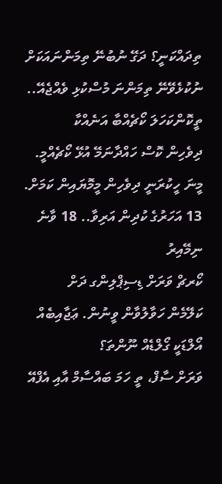ތިދައްކަނީ؟ ދަގޭ ނުބުނޭ ތިމަންނައަކަށް ނުކުޅެވޭނޭ ތިމަންނަ މުސްކުޅި ވެއްޖެއޭ.. ތީކޮންކަހަލަ ކޯޗެއްބާ އަނެއްކާ
ދިވެހިން ކޮސް ހައްދާނަމޭ އުޅޭ ކޯޗެއްމީ. މީނަ ހީކުރަނީ ދިވެހިން މީމޮޔައިން ކަމަށް.
13 އަހަރުގެ ކުދިން އަރިވާ.. 18 ވާނެ ނިމޭއިރު
ކޯރޗް ވަރަށް ޑިސިޕްލިންގ ދަށް
ކަލޭމެން ހަވާލުވާން ވީނުން. ޢަޖާއިބެއް
އޯލްޑަކީ ގޯލްޑެއް ނޫންތަ؟
ވަރަށް ސާފް، ތީ ހަމަ ބައްސާމް އާއި އެފްއޭ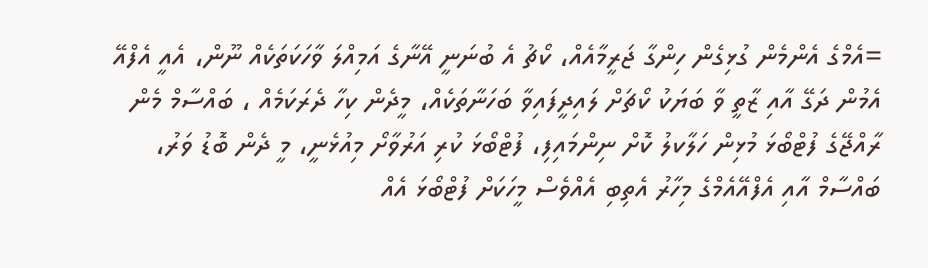=އެމްގެ އެންމެން ގުޅިގެން ހިންގާ ޖަރީމާއެއް، ކޯޗު އެ ބުނަނީ އޭނާގެ އަމިއްލަ ވާހަކަތަކެއް ނޫން، އެއީ އެފްއޭ އެމުން ދަގޭ އާއި ޒާތީ ވާ ބަޔަކު ކޯޗަށް ލައިދީފައިވާ ބަހަނާތަކެއް، މީދެން ކިހާ ދެރަކަމެއް ، ބައްސާމް މެން ރާއްޖޭގެ ފުޓްބޯޅަ މުޅިން ހަލާކލު ކޮށް ނިންމައިފި، ފުޓްބޯޅަ ކުރި އަރުވާށޯ މިއުޅެނީ، މީ ދެން ބޮޑު ވަރު، ބައްސާމް އާއި އެފްއޭއެމްގެ މިހާރު އެތިބި އެއްވެސް މީހަކަށް ފުޓްބޯޅަ އެއް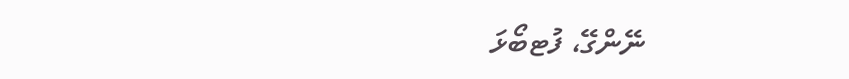ނޭންގޭ، ފުޓބޯޅަ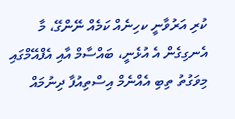ކުރި އަރުވާނީ ކހިނެއް ކަމެއް ނޭންގޭ، މާ އެނގިގެން އެ އުޅެނީ، ބައްސާމް އާއި އެފްއޭމްގައި މިވަގުތު ތިބި އެއްނެމް އިސްތިއުފާ ދިނުމައް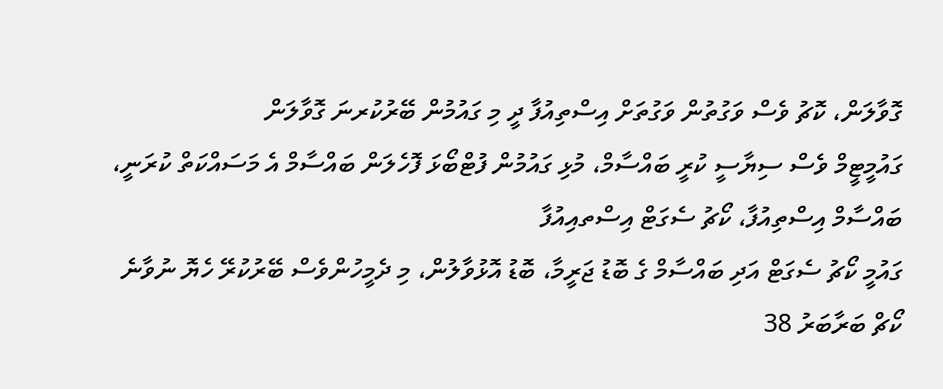ގޮވާލަން، ކޮޗު ވެސް ވަގުތުން ވަގުތަށް އިސްތިއުފާ ދީ މި ގައުމުން ބޭރުކުރނަ ގޮވާލަން
ގައުމީޓީމް ވެސް ސިޔާސީ ކުރީ ބައްސާމް، މުޅި ގައުމުން ފުޓްބޯޅަ ފޮހެލަން ބައްސާމް އެ މަސައްކަތް ކުރަނީ، ބައްސާމް އިސްތިއުފާ، ކޯޗު ސެގަޓް އިސްތއިއުފާ
ގައުމީ ކޯޗު ސެގަޓް އަދި ބައްސާމް ގެ ބޮޑު ޖަރީމާ، ބޮޑު އޮޅުވާލުން، މި ދެމީހުންވެސް ބޭރުކުރޭ ހެޔޮ ނުވާނެ
ކޯޗް ބަރާބަރު 38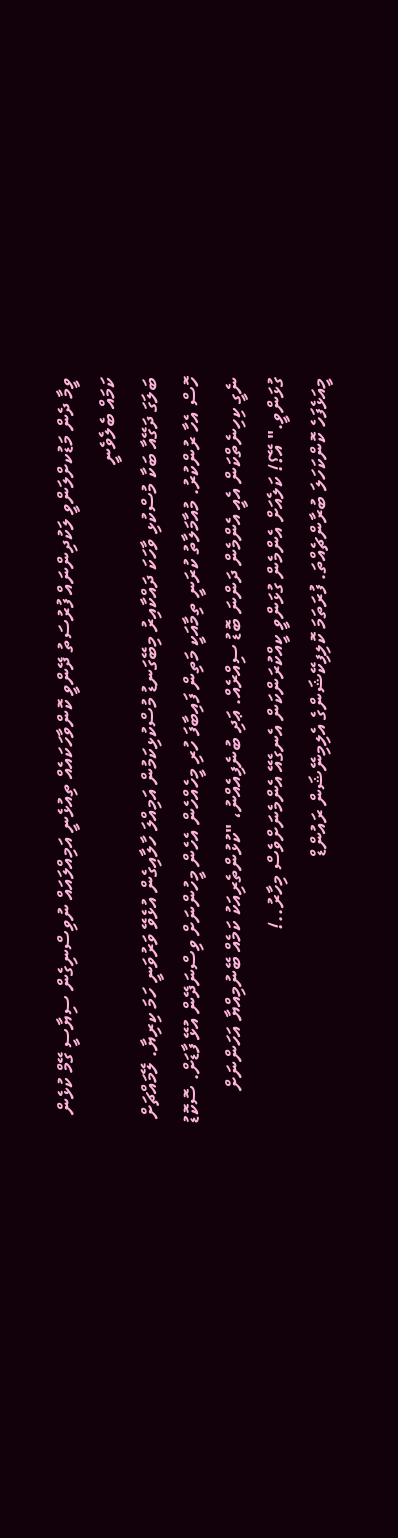ވީމާ ދެން މަޑުކށްލަންވީ ލަކުދިންނައް ފުރުސަތު ދޭންވީ ކޮންވާހަކައެއް ތިއުޅެނީ އަމިއްލައައް ނުވިސްނިގެން ސިޔާސީ ގޭމް ކުޅެން ކަމައް ބެލެވެނީ
ބަލަގަ ދަގޭއާ ބަކާ މުސްކުޅި ވާހަކަ ދައްކާއިރު މިބޭގަނޑު މުސްކުޅިކަމުން އަމިއްލަ ހާލާއިގެން އުޅެވޭ ވަރުވަނީ ހަމަ ކިރިޔާ. ލޭމައްޗަށް ހޮސް އެހާ ރުންކުރު. މުއާމަލާތު ކުރަނީ ތިމާއަކީ މަތިން ފައިބާފަ ހުރި މީހެއްހެން އެހެން މީހުންނަށް ވިސްނަދޭން އުޅޭ ފާޑަށް. ސޮކޮޑު ނެގީ ކިހިނެތްކަން އެއީ އެންމެން ދަންނަ ބޮޑު ސިއްރެއް. ޢަދި ބުނެފިއެއްނު، "ކުޅުންތެރިއަކު ކަމެއް ބޭނުމިއްޔާ އަހަންނަށް ގުޅަންވީ." އޭ؟! ކަލެއަށް އެންމެން ގުޅަންވީ ކީއްކުރަންކަން އެނގެއޭ އެންމެނަށްވެސް މިހާރު..!
މީއަޅެފަހެ ކޮންކަހަލަ ބުރާންޗެއްތަ. ފުރަތަމަ ކޮލިފިކޭޝަންގެ އެލިމިނޭޝަން ރައުންޑް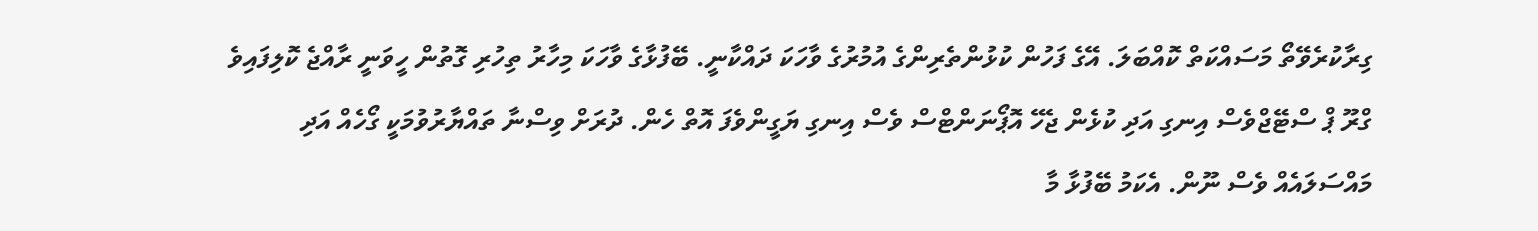ގިރާކުރެވޭތޯ މަސައްކަތް ކޮއްބަލަ. އޭގެ ފަހުން ކުޅުންތެރިންގެ އުމުރުގެ ވާހަކަ ދައްކާނީ. ބޭފުޅާގެ ވާހަކަ މިހާރު ތިހުރި ގޮތުން ހީވަނީ ރާއްޖެ ކޮލިފައިވެ ގްރޫ ޕް ސްޓޭޖްވެސް އިނގި އަދި ކުޅެން ޖެހޭ އޮޕޯނަންޓްސް ވެސް އިނގި ޔަގީންވެފަ އޮތް ހެން. ދުރަށް ވިސްނާ ތައްޔާރުވުމަކީ ގޯހެއް އަދި މައްސަލައެއް ވެސް ނޫން. އެކަމު ބޭފުޅާ މާ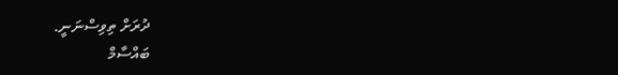ދުރަށް ތިވިސްނަނީ.
ބައްސާމް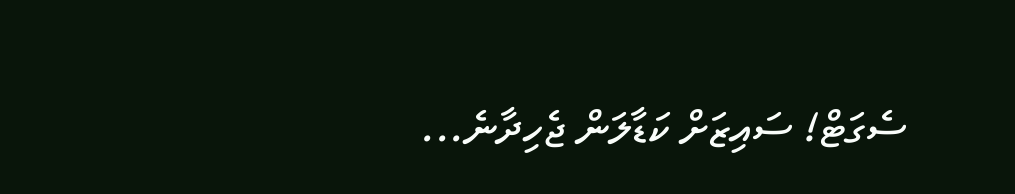ސެގަޓް! ސައިޒަށް ކަޑާލަން ޖެހިދާނެ...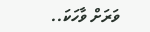ވަރަށް ވާހަކަ..